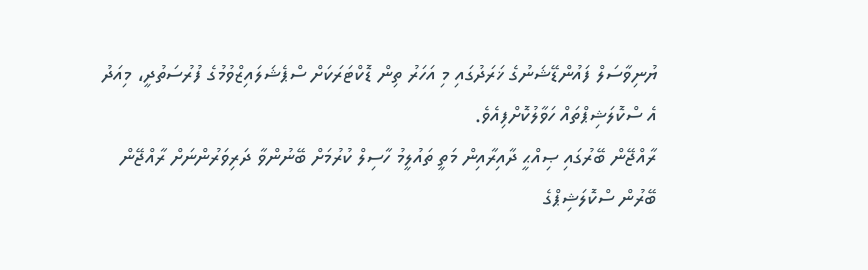ޔުނިވާސަލް ފައުންޑޭޝަނުގެ ޚަރަދުގައި މި އަހަރު ތިން ޑޮކްޓަރަކަށް ސްޕެޝަލައިޒްވުމުގެ ފުރުސަތުދީ، މިއަދު އެ ސްކޮލަޝިޕްތައް ހަވާލުކޮށްފިއެވެ.
ރާއްޖޭން ބޭރުގައި ޞިއްޙީ ދާއިރާއިން މަތީ ތައުލީމު ހާސިލް ކުރުމަށް ބޭނުންވާ ދަރިވަރުންނަށް ރާއްޖޭން ބޭރުން ސްކޮލަޝިޕްގެ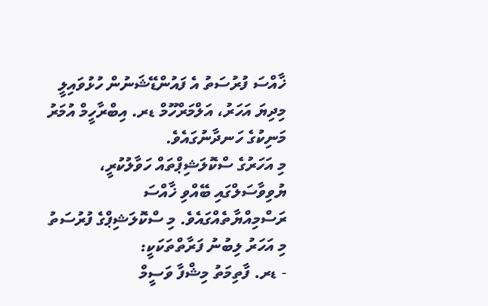ޚާއްސަ ފުރުސަތު އެ ފައުންޑޭޝަނުން ހުޅުވައިލީ މިދިޔަ އަހަރު، އަލްމަރްހޫމް ޑރ. އިބްރާހީމް އުމަރު މަނިކުގެ ހަނދާނުގައެވެ.
މި އަހަރުގެ ސްކޮލަޝިޕްތައް ހަވާލުކުރީ، ޔުވިވާސަލްގައި ބޭއްވި ޚާއްސަ ރަސްމިއްޔާތެއްގައެވެ. މި ސްކޮލަޝިޕްގެ ފުރުސަތު މި އަހަރު ލިބުނު ފަރާތްތަކަކީ:
- ޑރ. ފާތިމަތު މިޝްފާ ވަސީމް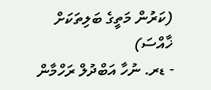(ކަރުން މަތީގެ ބަލިތަކަށް ޚާއްސަ)
- ޑރ. ނުހާ އަބްދުލް ރަހްމާން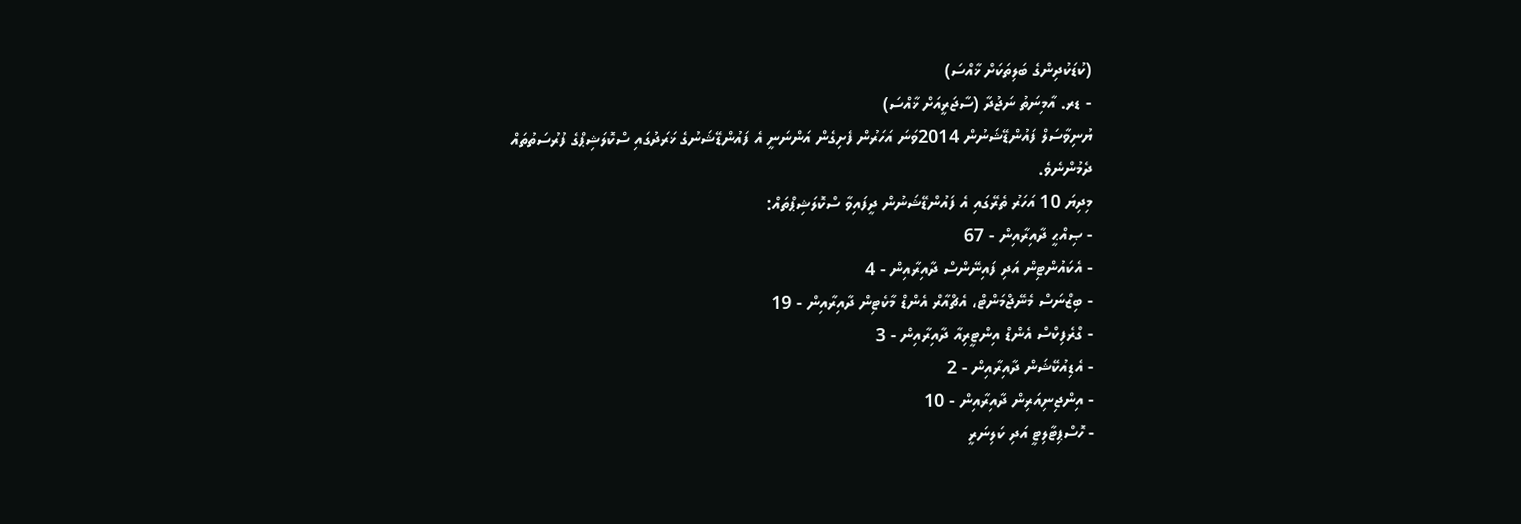(ކުޑަކުދިންގެ ބަލިތަކަށް ޚާއްސަ)
- ޑރ. އާމިނަތު ނަޖުދާ (ސާޖަރީއަށް ޚާއްސަ)
ޔުނިވާސަލް ފައުންޑޭޝަނުން 2014ވަނަ އަހަރުން ފެށިގެން އަންނަނީ އެ ފައުންޑޭޝަނުގެ ޚަރަދުގައި ސްކޮލަޝިޕްގެ ފުރުސަތުތައް ދެމުންނެވެ.
މިދިޔަ 10 އަހަރު ތެރޭގައި އެ ފައުންޑޭޝަނުން ދީފައިވާ ސްކޮލަޝިޕްތައް:
- ޞިއްޙީ ދާއިރާއިން - 67
- އެކައުންޓިން އަދި ފައިނޭންސް ދާއިރާއިން - 4
- ބިޒްނަސް މެނޭޖްމަންޓް، އެޗްއާރް އެންޑް މާކެޓިން ދާއިރާއިން - 19
- ގްރެފިކްސް އެންޑް އިންޓީރިއާ ދާއިރާއިން - 3
- އެޑިއުކޭޝަން ދާއިރާއިން - 2
- އިންޖިނިއަރިން ދާއިރާއިން - 10
- ހޮސްޕިޓާލިޓީ އަދި ކަލިނަރީ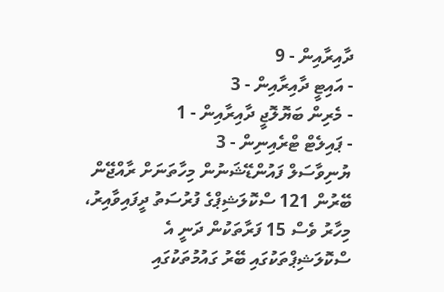ދާއިރާއިން - 9
- އައިޓީ ދާއިރާއިން - 3
- މެރިން ބަޔޮލޮޖީ ދާއިރާއިން - 1
- ޕައިލެޓް ޓްރެއިނިން - 3
ޔުނިވާސަލް ފައުންޑޭޝަނުން މިހާތަނަށް ރާއްޖޭން ބޭރުން 121 ސްކޮލަޝިޕްގެ ފުރުސަތު ދީފައިވާއިރު، މިހާރު ވެސް 15 ފަރާތަކުން ދަނީ އެ ސްކޮލަޝިޕްތަކުގައި ބޭރު ގައުމުތަކުގައި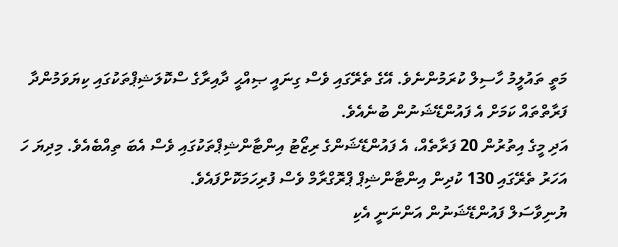މަތީ ތައުލީމު ހާސިލް ކުރަމުންނެވެ. އޭގެ ތެރޭގައި ވެސް ގިނައީ ޞިއްޙީ ދާއިރާގެ ސްކޮލަޝިޕްތަކުގައި ކިޔަވަމުންދާ ފަރާތްތައް ކަމަށް އެ ފައުންޑޭޝަނުން ބުނެއެވެ.
އަދި މީގެ އިތުރުން 20 ފަރާތެއް، އެ ފައުންޑޭޝަންގެ ރިޒޯޓު އިންޓާންޝިޕްތަކުގައި ވެސް އެބަ ތިއްބެއެވެ. މިދިޔަ ހަ އަހަރު ތެރޭގައި 130 ކުދިން އިންޓާންޝިޕް ޕްރޮގްރާމް ވެސް ފުރިހަމަކޮށްފައެވެ.
ޔުނިވާސަލް ފައުންޑޭޝަނުން އަންނަނީ އެކި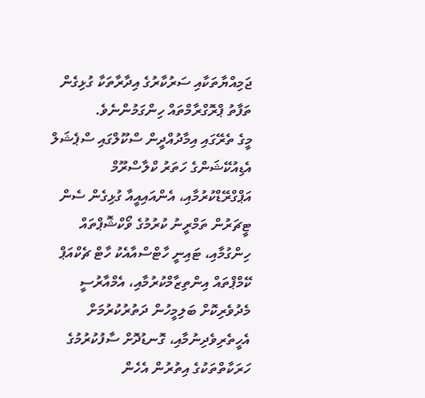ޖަމިއްޔާތަކާއި ސަރުކާރުގެ އިދާރާތަކާ ގުޅިގެން ތަފާތު ޕްރޮގްރާމްތައް ހިންގަމުންނެވެ.
މީގެ ތެރޭގައި އިމާދުއްދީން ސްކޫލްގައި ސްޕެޝަލް އެޑިއުކޭޝަންގެ ހަތަރު ކްލާސްރޫމް އަޕްގްރޭޑްކުރުމާއި، އެންއައިއީއާ ގުޅިގެން ސެން ޓީޗަރުން ތަމްރީނު ކުރުމުގެ ވޯކްޝޮޕްތައް ހިންގުމާއި، ޓައިނީ ހާޓްސްއާއެކު ހާޓް ޗެކްއަޕް ކޭމްޕްތައް އިންތިޒާމްކުރުމާއި، އެމްއާރުސީ މެދުވެރިކޮށް ބަލިމީހުން ދަތުރުކުރުމަށް އެހީތެރިވެދިނުމާއި، ގޮނޑުދޮށް ސާފުކުރުމުގެ ހަރަކާތްތަކުގެ އިތުރުން އެހެން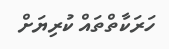ހަރަކާތްތައް ކުރިޔަށް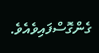ގެންގޮސްފައިވެއެވެ.